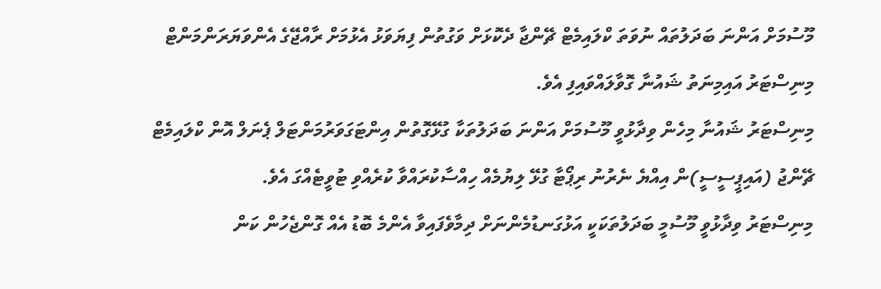މޫސުމަށް އަންނަ ބަދަލުތައް ނުވަތަ ކްލައިމެޓް ޗޭންޖާ ދެކޮޅަށް ވަގުތުން ފިޔަވަޅު އެޅުމަށް ރާއްޖޭގެ އެންވަޔަރަންމަންޓް މިނިސްޓަރު އައިމިނަތު ޝައުނާ ގޮވާލައްވައިފި އެވެ.
މިނިސްޓަރު ޝައުނާ މިހެން ވިދާޅުވީ މޫސުމަށް އަންނަ ބަދަލުތަކާ ގުޅޭގޮތުން އިންޓަގަވަރުމަންޓަލް ޕެނަލް އޮން ކްލައިމެޓް ޗޭންޖު (އައިޕީސީސީ)ން އިއްޔެ ނެރުނު ރިޕޯޓާ ގުޅޭ ލިޔުމެއް ހިއްސާކުރައްވާ ކުރެއްވި ޓުވީޓެއްގަ އެވެ.
މިނިސްޓަރު ވިދާޅުވީ މޫސުމީ ބަދަލުތަކަކީ އަޅުގަނޑުމެންނަށް ދިމާވެފައިވާ އެންމެ ބޮޑު އެއް ގޮންޖެހުން ކަން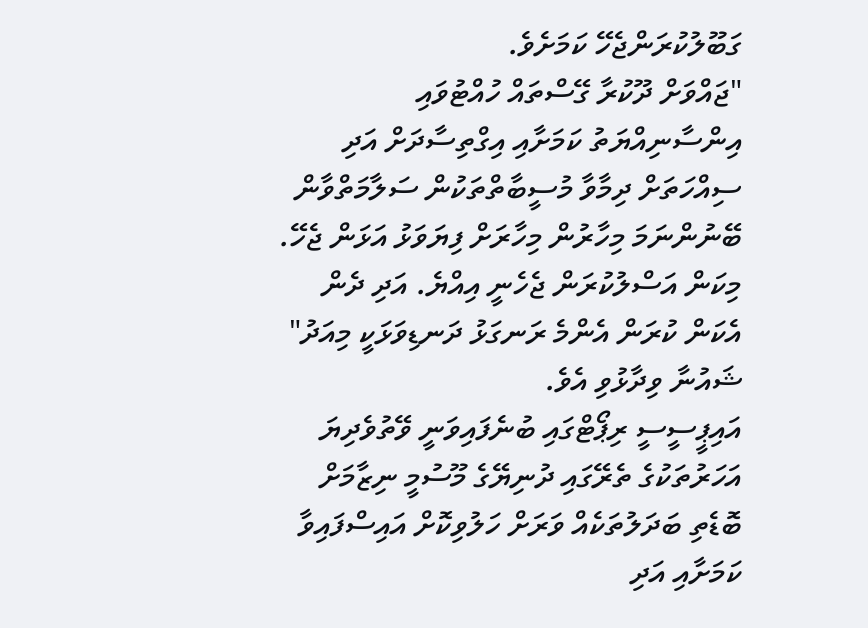ގަބޫލުކުރަންޖެހޭ ކަމަށެވެ.
"ޖައްވަށް ދޫކުރާ ގޭސްތައް ހުއްޓުވައި އިންސާނިއްޔަތު ކަމަށާއި އިގްތިސާދަށް އަދި ސިއްހަތަށް ދިމާވާ މުސީބާތްތަކުން ސަލާމަތްވާން ބޭނުންނަމަ މިހާރުން މިހާރަށް ފިޔަވަޅު އަޅަން ޖެހޭ. މިކަން އަސްލުކުރަން ޖެހެނީ އިއްޔެ. އަދި ދެން އެކަން ކުރަން އެންމެ ރަނގަޅު ދަނޑިވަޅަކީ މިއަދު" ޝައުނާ ވިދާޅުވި އެވެ.
އައިޕީސީސީ ރިޕޯޓްގައި ބުނެފައިވަނީ ވޭތުވެދިޔަ އަހަރުތަކުގެ ތެރޭގައި ދުނިޔޭގެ މޫސުމީ ނިޒާމަށް ބޮޑެތި ބަދަލުތަކެއް ވަރަށް ހަލުވިކޮށް އައިސްފައިވާ ކަމަށާއި އަދި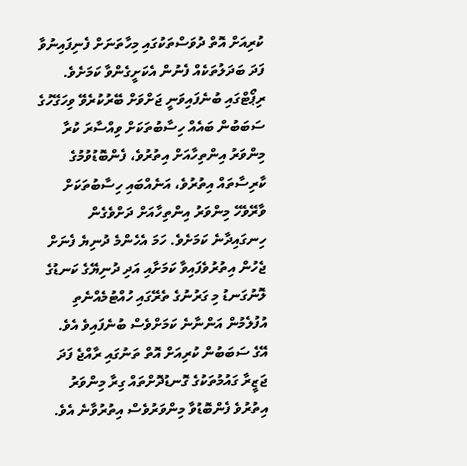ކުރިއަށް އޮތް ދުވަސްތަކުގައި މިހާތަނަށް ފެނިފައިނުވާ ފަދަ ބަދަލުތަކެއް ފެނުން އެކަށީގެންވާ ކަމަށެވެ.
ރިޕޯޓްގައި ބުނެފައިވަނީ ޖަށްވަށް ބޭރުކުރެވޭ ވިހަގޭހުގެ ސަބަބުން ބައެއް ހިސާބުތަކަށް ވިއްސާރަ ކުރާ މިންވަރު އިންތިހާއަށް އިތުރުވެ، ފެންބޮޑުވުމުގެ ކާރިސާތައް އިތުރުވެ، އަނެއްބައި ހިސާބުތަކަށް ވާރޭވެހޭ މިންވަރު އިންތިހާއަށް ދަށްވެގެން ހިނގައިދާނެ ކަމަށެވެ. ހަމަ އެހެންމެ ދުނިޔެ ފެނަށް ޖެހުން އިތުރުވެފައިވާ ކަމަށާއި އަދި ދުނިޔޭގެ ކަނޑުގެ ލޮނުގަނޑު މި ގަރުނުގެ ތެރޭގައި ހުއްޓުމެއްނެތި އުފުލެމުން އަންނާނެ ކަމަށްވެސް ބުނެފައިވެ އެވެ. އޭގެ ސަބަބުން ކުރިއަށް އޮތް ތަނުގައި ރާއްޖެ ފަދަ ޖަޒީރާ ގައުމުތަކުގެ ގޮނޑުދޮށްތައް ގިރާ މިންވަރު އިތުރުވެ ފެންބޮޑުވާ މިންވަރުވެސް އިތުރުވާނެ އެވެ.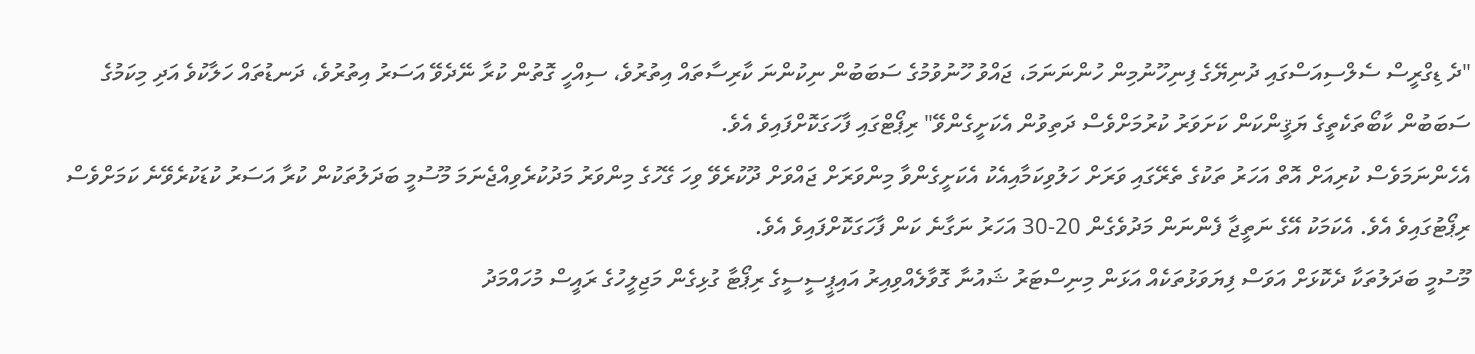"ދެ ޑިގްރީސް ސެލްސިއަސްގައި ދުނިޔޭގެ ފިނިހޫނުމިން ހުންނަނަމަ، ޖައްވު ހޫނުވުމުގެ ސަބަބުން ނިކުންނަ ކާރިސާތައް އިތުރުވެ، ސިއްހީ ގޮތުން ކުރާ ނޭދެވޭ އަސަރު އިތުރުވެ، ދަނޑުތައް ހަލާކުވެ އަދި މިކަމުގެ ސަބަބުން ކާބޯތަކެތީގެ ޔަޤީންކަން ކަށަވަރު ކުރުމަށްވެސް ދަތިވުން އެކަށީގެންވޭ" ރިޕޯޓްގައި ފާހަގަކޮށްފައިވެ އެވެ.
އެހެންނަމަވެސް ކުރިއަށް އޮތް އަހަރު ތަކުގެ ތެރޭގައި ވަރަށް ހަލުވިކަމާއިއެކު އެކަށީގެންވާ މިންވަރަށް ޖައްވަށް ދޫކުރެވޭ ވިހަ ގޭހުގެ މިންވަރު މަދުކުރެވިއްޖެނަމަ މޫސުމީ ބަދަލުތަކުން ކުރާ އަސަރު ކުޑަކުރެވޭނެ ކަމަށްވެސް ރިޕޯޓުގައިވެ އެވެ. އެކަމަކު އޭގެ ނަތީޖާ ފެންނަން މަދުވެގެން 20-30 އަހަރު ނަގާނެ ކަން ފާހަގަކޮށްފައިވެ އެވެ.
މޫސުމީ ބަދަލުތަކާ ދެކޮޅަށް އަވަސް ފިޔަވަޅުތަކެއް އަޅަން މިނިސްޓަރު ޝައުނާ ގޮވާލެއްވިއިރު އައިޕީސީސީގެ ރިޕޯޓާ ގުޅިގެން މަޖިލީހުގެ ރައީސް މުހައްމަދު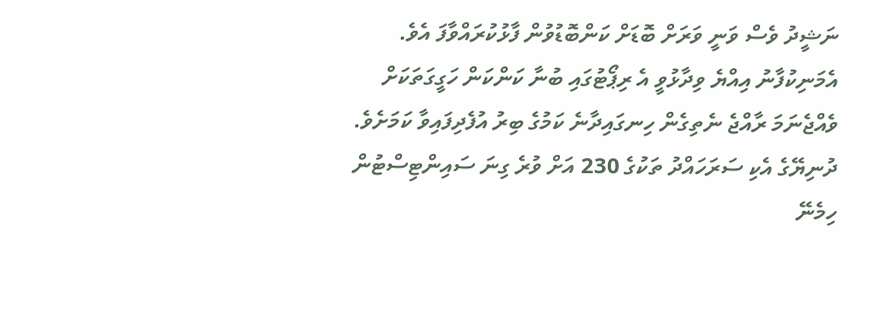ނަޝީދު ވެސް ވަނީ ވަރަށް ބޮޑަށް ކަންބޮޑުވުން ފާޅުކުރައްވާފަ އެވެ. އެމަނިކުފާނު އިއްޔެ ވިދާޅުވީ އެ ރިޕޯޓުގައި ބުނާ ކަންކަން ހަގީގަތަކަށް ވެއްޖެނަމަ ރާއްޖެ ނެތިގެން ހިނގައިދާނެ ކަމުގެ ބިރު އުފެދިފައިވާ ކަމަށެވެ.
ދުނިޔޭގެ އެކި ސަރަހައްދު ތަކުގެ 230 އަށް ވުރެ ގިނަ ސައިންޓިސްޓުން ހިމެނޭ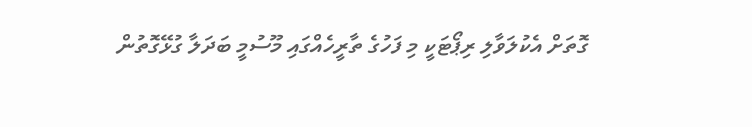ގޮތަށް އެކުލަވާލި ރިޕޯޓަކީ މި ފަހުގެ ތާރީހެއްގައި މޫސުމީ ބަދަލާ ގުޅޭގޮތުން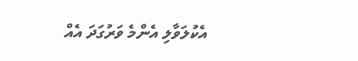އެކުލަވާލި އެންމެ ވަރުގަދަ އެއް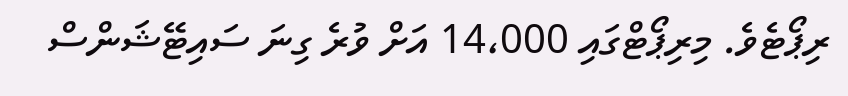ރިޕޯޓެވެ. މިރިޕޯޓްގައި 14،000 އަށް ވުރެ ގިނަ ސައިޓޭޝަންސް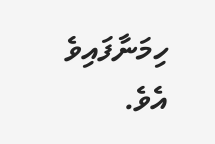ހިމަނާފައިވެ އެވެ.